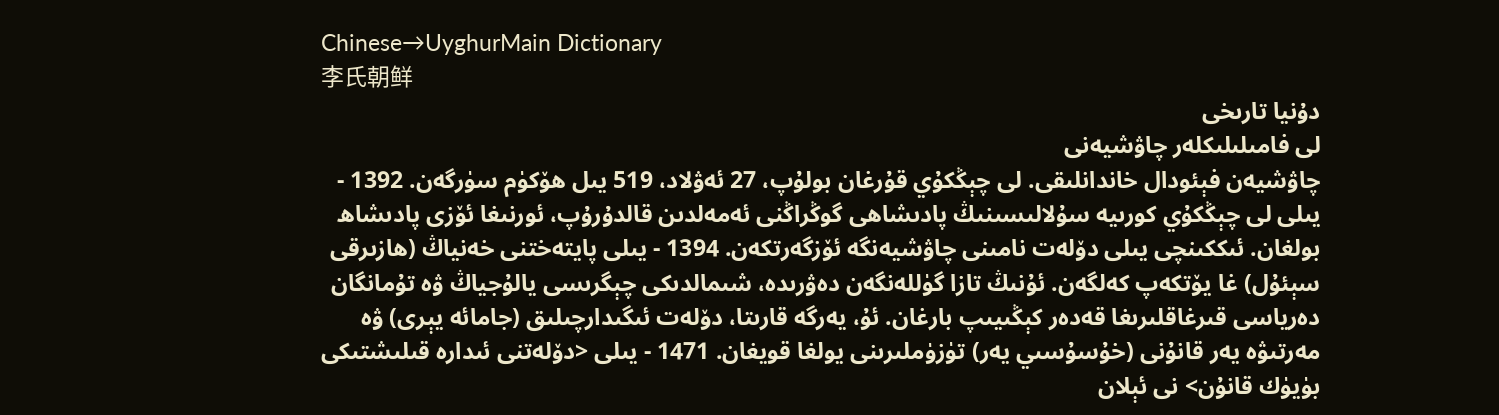Chinese→UyghurMain Dictionary
李氏朝鲜
دۇنيا تارىخى
لى فامىلىلىكلەر چاۋشيەنى
چاۋشيەن فېئودال خاندانلىقى. لى چېڭكۇي قۇرغان بولۇپ، 27 ئەۋلاد، 519 يىل ھۆكۈم سۈرگەن. 1392 - يىلى لى چېڭكۇي كورىيە سۇلالىسىنىڭ پادىشاھى گوڭراڭنى ئەمەلدىن قالدۇرۇپ، ئورنىغا ئۆزى پادىشاھ بولغان. ئىككىنچى يىلى دۆلەت نامىنى چاۋشيەنگە ئۆزگەرتكەن. 1394 - يىلى پايتەختنى خەنياڭ (ھازىرقى سېئۇل) غا يۆتكەپ كەلگەن. ئۇنىڭ تازا گۈللەنگەن دەۋرىدە، شىمالدىكى چېگرىسى يالۇجياڭ ۋە تۇمانگان دەرياسى قىرغاقلىرىغا قەدەر كېڭىيىپ بارغان. ئۇ، يەرگە قارىتا، دۆلەت ئىگىدارچىلىق (جامائە يېرى) ۋە مەرتىۋە يەر قانۇنى (خۇسۇسىي يەر) تۈزۈملىرىنى يولغا قويغان. 1471 - يىلى <دۆلەتنى ئىدارە قىلىشتىكى بۈيۈك قانۇن> نى ئېلان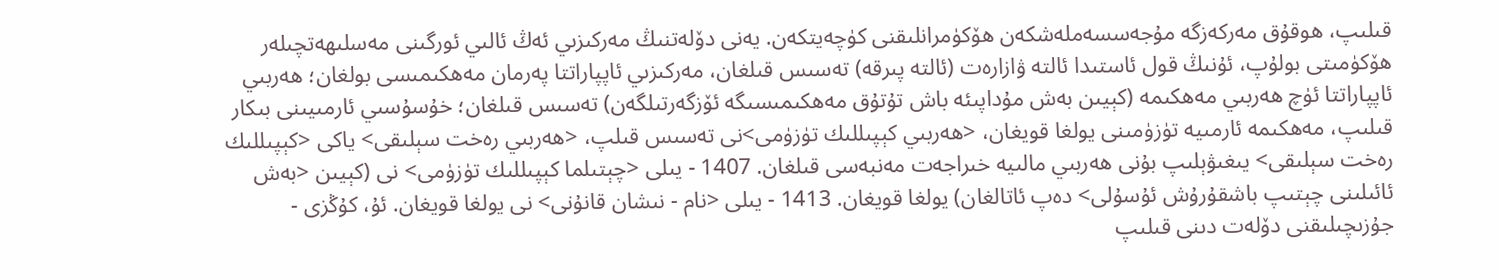قىلىپ، ھوقۇق مەركەزگە مۇجەسسەملەشكەن ھۆكۈمرانلىقنى كۈچەيتكەن. يەنى دۆلەتنىڭ مەركىزىي ئەڭ ئالىي ئورگىنى مەسلىھەتچىلەر ھۆكۈمىتى بولۇپ، ئۇنىڭ قول ئاستىدا ئالتە ۋازارەت (ئالتە پىرقە) تەسىس قىلغان، مەركىزىي ئاپپاراتتا پەرمان مەھكىمىسى بولغان؛ ھەربىي ئاپپاراتتا ئۈچ ھەربىي مەھكىمە (كېيىن بەش مۇداپىئە باش تۇتۇق مەھكىمىسىگە ئۆزگەرتىلگەن) تەسىس قىلغان؛ خۇسۇسىي ئارمىيىنى بىكار قىلىپ، مەھكىمە ئارمىيە تۈزۈمىنى يولغا قويغان، <ھەربىي كېپىللىك تۈزۈمى>نى تەسىس قىلپ، <ھەربىي رەخت سېلىقى> ياكى <كېپىللىك رەخت سېلىقى> يىغىۋېلىپ بۇنى ھەربىي مالىيە خىراجەت مەنبەسى قىلغان. 1407 - يىلى <چېتىلما كېپىللىك تۈزۈمى> نى (كېيىن <بەش ئائىلىنى چېتىپ باشقۇرۇش ئۇسۇلى> دەپ ئاتالغان) يولغا قويغان. 1413 - يىلى <نام - نىشان قانۇنى> نى يولغا قويغان. ئۇ، كۇڭزى - جۇزىچىلىقنى دۆلەت دىنى قىلىپ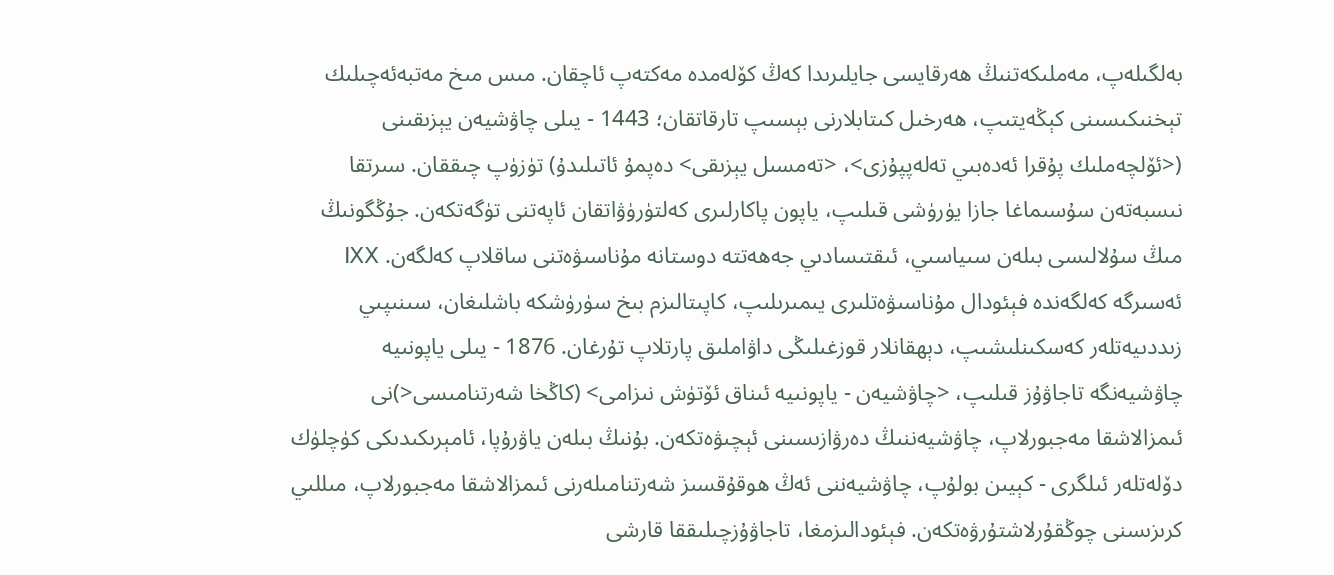بەلگىلەپ، مەملىكەتنىڭ ھەرقايسى جايلىرىدا كەڭ كۆلەمدە مەكتەپ ئاچقان. مىس مىخ مەتبەئەچىلىك تېخنىكىسىنى كېڭەيتىپ، ھەرخىل كىتابلارنى بېسىپ تارقاتقان؛ 1443 - يىلى چاۋشيەن يېزىقىنى (<ئۆلچەملىك پۇقرا ئەدەبىي تەلەپپۇزى>، <تەمسىل يېزىقى> دەپمۇ ئاتىلىدۇ) تۈزۈپ چىققان. سىرتقا نىسبەتەن سۇسىماغا جازا يۈرۈشى قىلىپ، ياپون پاكارلىرى كەلتۈرۈۋاتقان ئاپەتنى تۈگەتكەن. جۇڭگونىڭ مىڭ سۇلالىسى بىلەن سىياسىي، ئىقتىسادىي جەھەتتە دوستانە مۇناسىۋەتنى ساقلاپ كەلگەن. ⅨⅩ ئەسىرگە كەلگەندە فېئودال مۇناسىۋەتلىرى يىمىرىلىپ، كاپىتالىزم بىخ سۈرۈشكە باشلىغان، سىنىپىي زىددىيەتلەر كەسكىنلىشىپ، دېھقانلار قوزغىلىڭى داۋاملىق پارتلاپ تۇرغان. 1876 - يىلى ياپونىيە چاۋشيەنگە تاجاۋۇز قىلىپ، <چاۋشيەن - ياپونىيە ئىناق ئۆتۈش نىزامى> (كاڭخا شەرتنامىسى<)نى ئىمزالاشقا مەجبورلاپ، چاۋشيەننىڭ دەرۋازىسىنى ئېچىۋەتكەن. بۇنىڭ بىلەن ياۋرۇپا، ئامېرىكىدىكى كۈچلۈك دۆلەتلەر ئىلگرى - كېيىن بولۇپ، چاۋشيەننى ئەڭ ھوقۇقسىز شەرتنامىلەرنى ئىمزالاشقا مەجبورلاپ، مىللىي كرىزىسنى چوڭقۇرلاشتۇرۋەتكەن. فېئودالىزمغا، تاجاۋۇزچىلىققا قارشى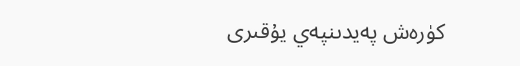كۈرەش پەيدىنپەي يۇقىرى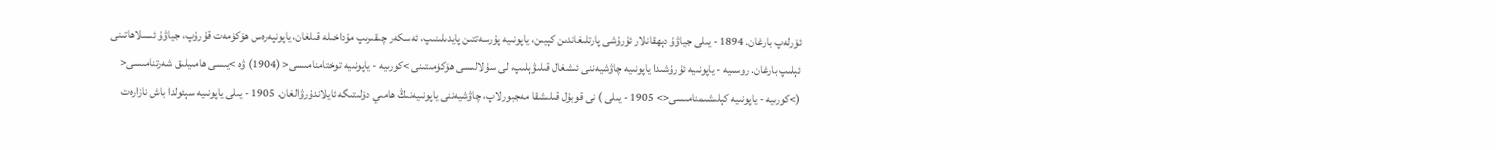ئۆرلەپ بارغان. 1894 - يىلى جياۋۇ دېھقانلار ئۇرۇشى پارتلىغاندىن كېيىن، ياپونىيە پۇرسەتتىن پايدىلىنىپ، ئەسكەر چىقىرىپ مۇداخىلە قىلغان، ياپونپەرەس ھۆكۈمەت قۇرۇپ، جياۋۇ ئىسلاھاتىنى ئېلىپ بارغان. روسىيە - ياپونىيە ئۇرۇشىدا ياپونىيە چاۋشيەننى ئىشغال قىلىۋېلىپ، لى سۇلالىسى ھۆكۈمىتىنى >كورىيە - ياپونىيە توختامنامىسى< (1904) ۋە >يىسى ھامىيلىق شەرتنامىسى< (>كورىيە - ياپونىيە كېلىشىمنامىسى<> 1905 - يىلى ) نى قوبۇل قىلىشقا مەجبورلاپ، چاۋشيەننى ياپونىيەنىڭ ھامىي دۆلىتىگە ئايلاندۇرۋالغان. 1905 - يىلى ياپونىيە سېئولدا باش نازارەت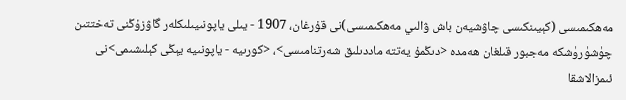مەھكىمىسى (كېيىنكىسى چاۋشيەن باش ۋالىي مەھكىمىسى)نى قۇرغان، 1907 - يىلى ياپونىيىلىكلەر گاۋزۇڭنى تەختتىن چۈشۈرۈشكە مەجبور قىلغان ھەمدە <دىڭمۇ يەتتە ماددىلىق شەرتنامىسى>، <كورىيە - ياپونىيە يېڭى كېلىشىمى>نى ئىمزالاشقا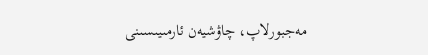مەجبورلاپ، چاۋشيەن ئارمىيىسىنى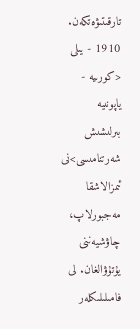تارقىتىۋەتكەن. 1910 - يىلى <كورىيە - ياپونىيە بىرلىشىش شەرتنامىسى>نى ئىمزالاشقا مەجبورلاپ، چاۋشيەننى يۇتۇۋالغان. لى فامىلىلىكلەر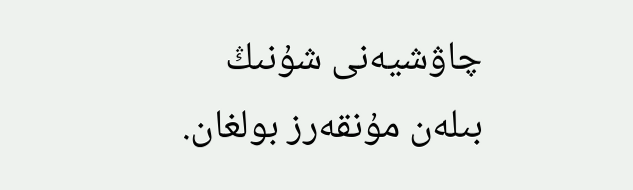چاۋشيەنى شۇنىڭ بىلەن مۇنقەرز بولغان.